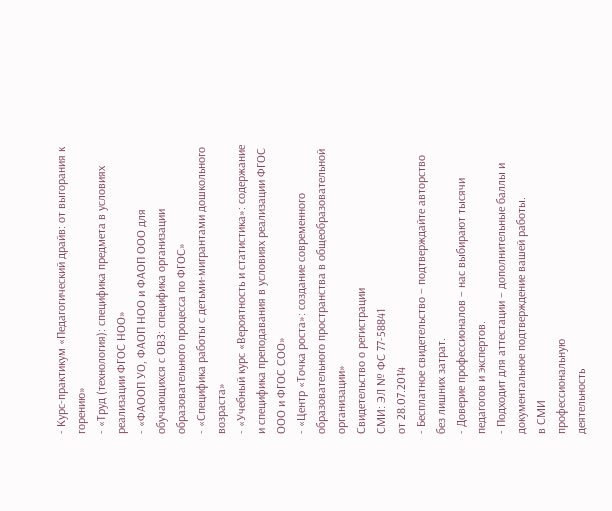- Курс-практикум «Педагогический драйв: от выгорания к горению»
- «Труд (технология): специфика предмета в условиях реализации ФГОС НОО»
- «ФАООП УО, ФАОП НОО и ФАОП ООО для обучающихся с ОВЗ: специфика организации образовательного процесса по ФГОС»
- «Специфика работы с детьми-мигрантами дошкольного возраста»
- «Учебный курс «Вероятность и статистика»: содержание и специфика преподавания в условиях реализации ФГОС ООО и ФГОС СОО»
- «Центр «Точка роста»: создание современного образовательного пространства в общеобразовательной организации»
Свидетельство о регистрации
СМИ: ЭЛ № ФС 77-58841
от 28.07.2014
- Бесплатное свидетельство – подтверждайте авторство без лишних затрат.
- Доверие профессионалов – нас выбирают тысячи педагогов и экспертов.
- Подходит для аттестации – дополнительные баллы и документальное подтверждение вашей работы.
в СМИ
профессиональную
деятельность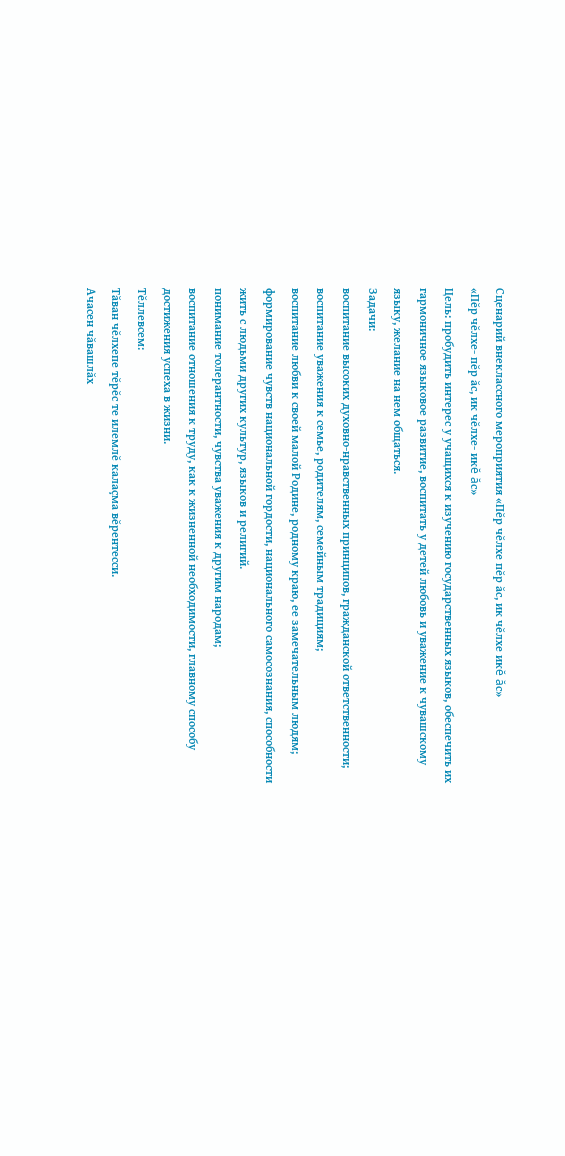Сценарий внеклассного мероприятия «Пĕр чĕлхе пĕр ăс, ик чĕлхе икĕ ăс»
«Пĕр чĕлхе- пĕр ăс, ик чĕлхе- икĕ ăс»
Цель: пробудить интерес у учащихся к изучению государственных языков, обеспечить их гармоничное языковое развитие, воспитать у детей любовь и уважение к чувашскому языку, желание на нем общаться.
Задачи:
воспитание высоких духовно-нравственных принципов, гражданской ответственности;
воспитание уважения к семье, родителям, семейным традициям;
воспитание любви к своей малой Родине, родному краю, ее замечательным людям;
формирование чувств национальной гордости, национального самосознания, способности жить с людьми других культур, языков и религий.
понимание толерантности, чувства уважения к другим народам;
воспитание отношения к труду, как к жизненной необходимости, главному способу достижения успеха в жизни.
Тĕллевсем:
Тăван чĕлхепе тĕрĕс те илемлĕ калаçма вĕрентесси.
Ачасен чăвашлăх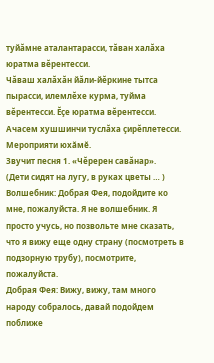туйăмне аталантарасси, тăван халăха юратма вĕрентесси.
Чăваш халăхăн йăли-йĕркине тытса пырасси, илемлĕхе курма, туйма вĕрентесси. Ĕçе юратма вĕрентесси. Ачасем хушшинчи туслăха çирĕплетесси.
Мероприяти юхǎмě.
Звучит песня 1. «Чĕререн савăнар».
(Дети сидят на лугу, в руках цветы … )
Волшебник: Добрая Фея, подойдите ко мне, пожалуйста. Я не волшебник. Я просто учусь, но позвольте мне сказать, что я вижу еще одну страну (посмотреть в подзорную трубу), посмотрите, пожалуйста.
Добрая Фея: Вижу, вижу, там много народу собралось, давай подойдем поближе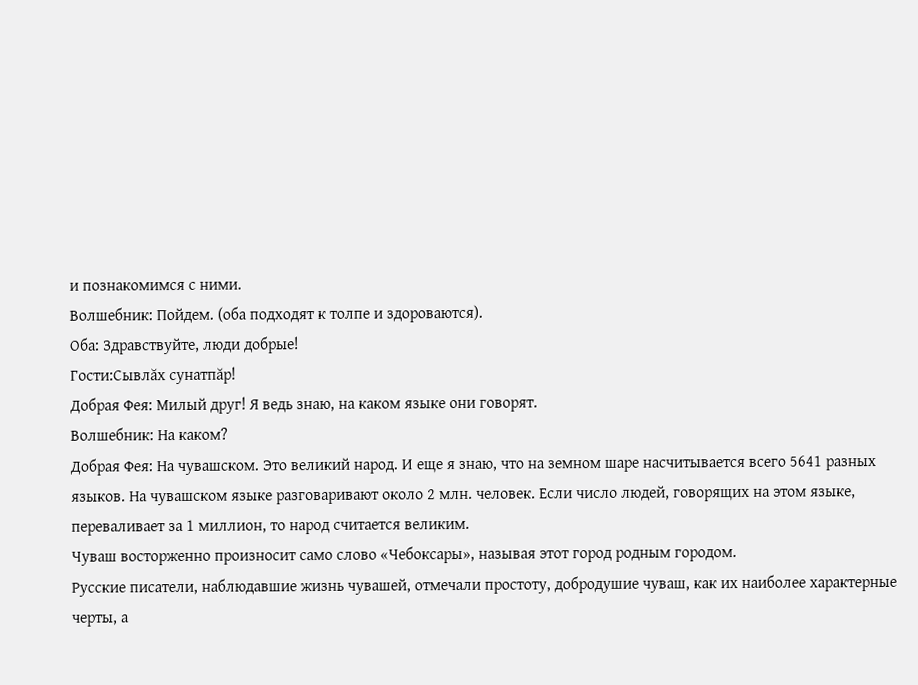и познакомимся с ними.
Волшебник: Пойдем. (оба подходят к толпе и здороваются).
Оба: Здравствуйте, люди добрые!
Гости:Сывлăх сунатпăр!
Добрая Фея: Милый друг! Я ведь знаю, на каком языке они говорят.
Волшебник: На каком?
Добрая Фея: На чувашском. Это великий народ. И еще я знаю, что на земном шаре насчитывается всего 5641 разных языков. На чувашском языке разговаривают около 2 млн. человек. Если число людей, говорящих на этом языке, переваливает за 1 миллион, то народ считается великим.
Чуваш восторженно произносит само слово «Чебоксары», называя этот город родным городом.
Русские писатели, наблюдавшие жизнь чувашей, отмечали простоту, добродушие чуваш, как их наиболее характерные черты, а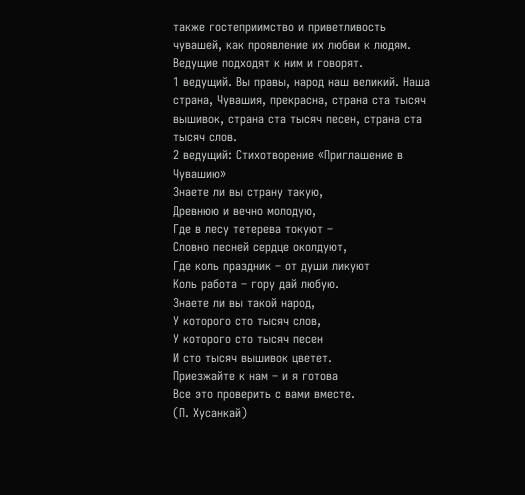также гостеприимство и приветливость чувашей, как проявление их любви к людям.
Ведущие подходят к ним и говорят.
1 ведущий. Вы правы, народ наш великий. Наша страна, Чувашия, прекрасна, страна ста тысяч вышивок, страна ста тысяч песен, страна ста тысяч слов.
2 ведущий: Стихотворение «Приглашение в Чувашию»
Знаете ли вы страну такую,
Древнюю и вечно молодую,
Где в лесу тетерева токуют –
Словно песней сердце околдуют,
Где коль праздник – от души ликуют
Коль работа – гору дай любую.
Знаете ли вы такой народ,
У которого сто тысяч слов,
У которого сто тысяч песен
И сто тысяч вышивок цветет.
Приезжайте к нам – и я готова
Все это проверить с вами вместе.
(П. Хусанкай)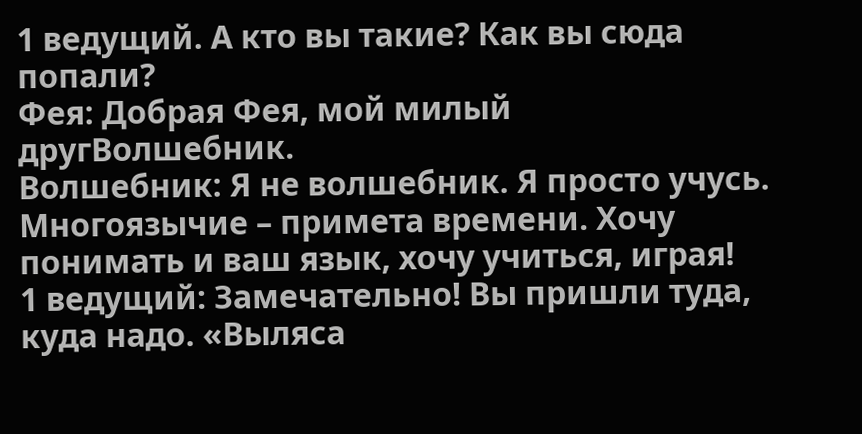1 ведущий. А кто вы такие? Как вы сюда попали?
Фея: Добрая Фея, мой милый другВолшебник.
Волшебник: Я не волшебник. Я просто учусь. Многоязычие – примета времени. Хочу понимать и ваш язык, хочу учиться, играя!
1 ведущий: Замечательно! Вы пришли туда, куда надо. «Выляса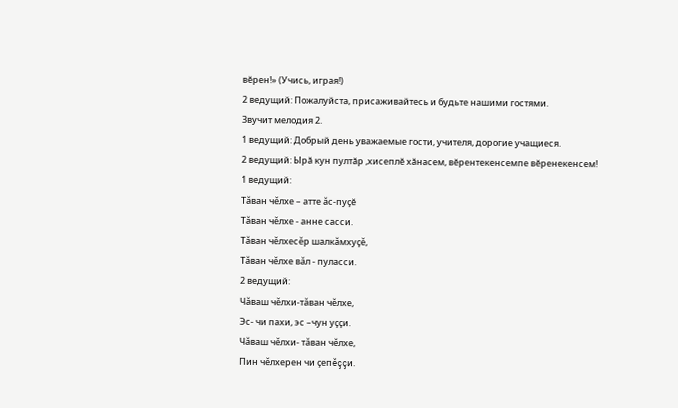вĕрен!» (Учись, играя!)
2 ведущий: Пожалуйста, присаживайтесь и будьте нашими гостями.
Звучит мелодия 2.
1 ведущий: Добрый день уважаемые гости, учителя, дорогие учащиеся.
2 ведущий: Ырă кун пултăр ,хисеплĕ хăнасем, вĕрентекенсемпе вĕренекенсем!
1 ведущий:
Тǎван чěлхе – атте ǎс-пуçĕ
Тǎван чěлхе - анне сасси.
Тǎван чěлхесěр шалкǎмхуçě,
Тǎван чěлхе вǎл - пуласси.
2 ведущий:
Чǎваш чěлхи-тǎван чěлхе,
Эс- чи пахи, эс –чун уççи.
Чǎваш чěлхи- тǎван чěлхе,
Пин чěлхерен чи çепěççи.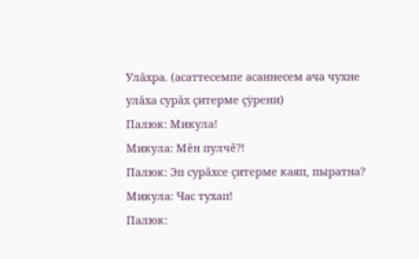Улăхра. (асаттесемпе асаннесем ача чухне улăха сурăх çитерме çÿрени)
Палюк: Микула!
Микула: Мĕн пулчĕ?!
Палюк: Эп сурăхсе çитерме каяп, пыратна?
Микула: Час тухап!
Палюк: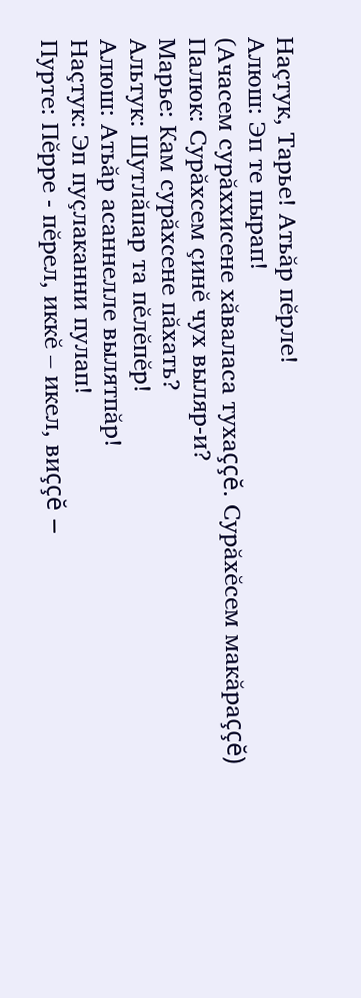Наçтук, Тарье! Атьăр пĕрле!
Алюш: Эп те пырап!
(Ачасем сурăххисене хăваласа тухаççĕ. Сурăхĕсем макăраççĕ)
Палюк: Сурăхсем çинĕ чух выляр-и?
Марье: Кам сурăхсене пăхать?
Альтук: Шутлăпар та пĕлĕпĕр!
Алюш: Атьăр асаннелле вылятпăр!
Наçтук: Эп пуçлаканни пулап!
Пурте: Пĕрре - пĕрел, иккĕ – икел, виççĕ –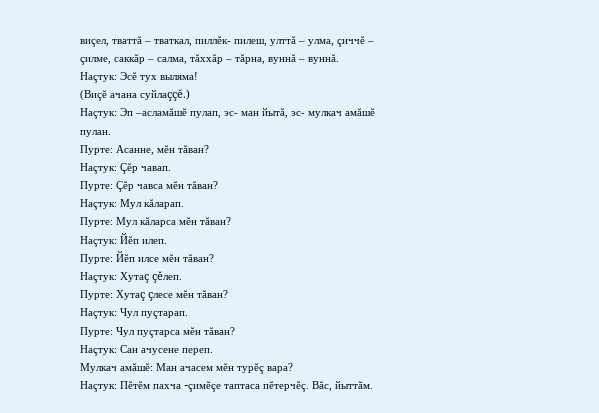виçел, тваттă – тваткал, пиллĕк- пилеш, улттă – улма, çиччĕ – çилме, саккăр – салма, тăххăр – тăрна, вуннă – вуннă.
Наçтук: Эсĕ тух выляма!
(Виçĕ ачана суйлаççĕ.)
Наçтук: Эп –асламăшĕ пулап, эс- ман йытă, эс- мулкач амăшĕ пулан.
Пурте: Асанне, мĕн тăван?
Наçтук: Çĕр чавап.
Пурте: Çĕр чавса мĕн тăван?
Наçтук: Мул кăларап.
Пурте: Мул кăларса мĕн тăван?
Наçтук: Йĕп илеп.
Пурте: Йĕп илсе мĕн тăван?
Наçтук: Хутаç çĕлеп.
Пурте: Хутаç çлесе мĕн тăван?
Наçтук: Чул пуçтарап.
Пурте: Чул пуçтарса мĕн тăван?
Наçтук: Сан ачусене переп.
Мулкач амăшĕ: Ман ачасем мĕн турĕç вара?
Наçтук: Пĕтĕм пахча -çимĕçе таптаса пĕтерчĕç. Вăс, йыттăм.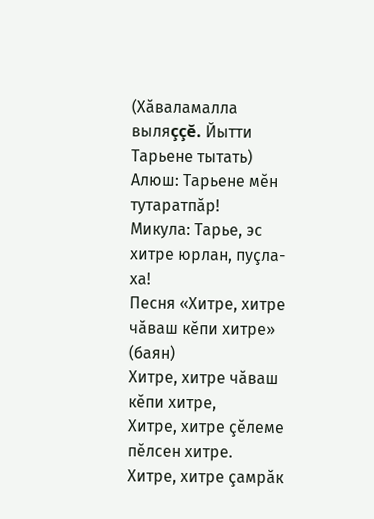(Хăваламалла выляççĕ. Йытти Тарьене тытать)
Алюш: Тарьене мĕн тутаратпăр!
Микула: Тарье, эс хитре юрлан, пуçла-ха!
Песня «Хитре, хитре чăваш кĕпи хитре» (баян)
Хитре, хитре чăваш кĕпи хитре,
Хитре, хитре çĕлеме пĕлсен хитре.
Хитре, хитре çамрăк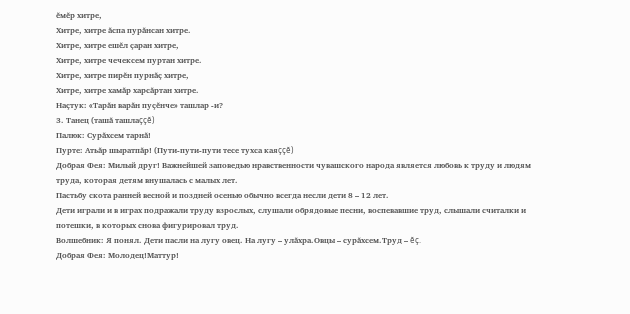ĕмĕр хитре,
Хитре, хитре ăспа пурăнсан хитре.
Хитре, хитре ешĕл çаран хитре,
Хитре, хитре чечексем пуртан хитре.
Хитре, хитре пирĕн пурнăç хитре,
Хитре, хитре хамăр харсăртан хитре.
Наçтук: «Тарăн варăн пуçĕнче» ташлар -и?
3. Танец (ташă ташлаççĕ)
Палюк: Сурăхсем тарнă!
Пурте: Атьăр шыратпăр! (Пути-пути-пути тесе тухса каяççĕ)
Добрая Фея: Милый друг! Важнейшей заповедью нравственности чувашского народа является любовь к труду и людям труда, которая детям внушалась с малых лет.
Пастьбу скота ранней весной и поздней осенью обычно всегда несли дети 8 – 12 лет.
Дети играли и в играх подражали труду взрослых, слушали обрядовые песни, воспевавшие труд, слышали считалки и потешки, в которых снова фигурировал труд.
Волшебник: Я понял. Дети пасли на лугу овец. На лугу – улăхра.Овцы – сурăхсем.Труд – ĕç.
Добрая Фея: Молодец!Маттур!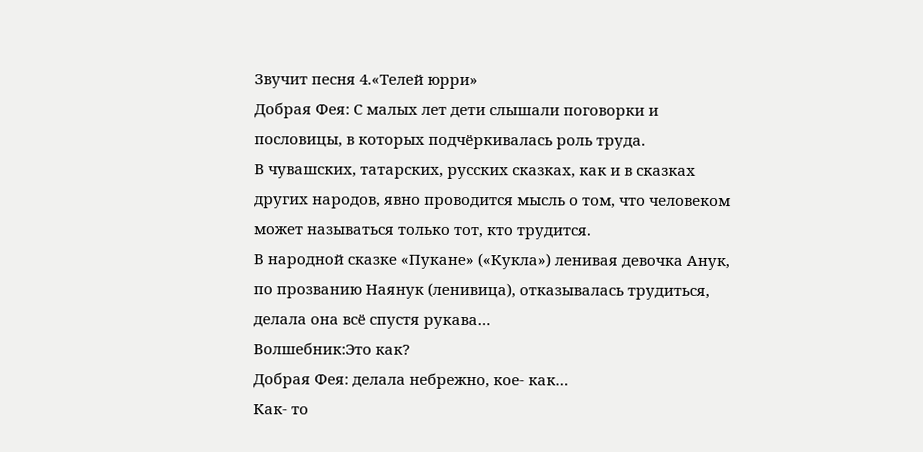Звучит песня 4.«Телей юрри»
Добрая Фея: С малых лет дети слышали поговорки и пословицы, в которых подчёркивалась роль труда.
В чувашских, татарских, русских сказках, как и в сказках других народов, явно проводится мысль о том, что человеком может называться только тот, кто трудится.
В народной сказке «Пукане» («Кукла») ленивая девочка Анук, по прозванию Наянук (ленивица), отказывалась трудиться, делала она всё спустя рукава…
Волшебник:Это как?
Добрая Фея: делала небрежно, кое- как…
Как- то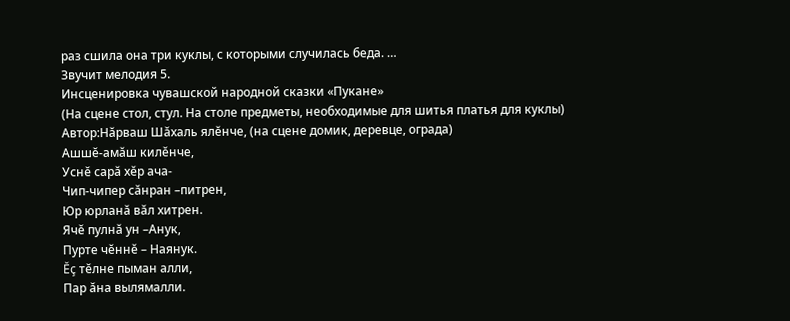раз сшила она три куклы, с которыми случилась беда. …
Звучит мелодия 5.
Инсценировка чувашской народной сказки «Пукане»
(На сцене стол, стул. На столе предметы, необходимые для шитья платья для куклы)
Автор:Нăрваш Шăхаль ялĕнче, (на сцене домик, деревце, ограда)
Ашшĕ-амăш килĕнче,
Уснĕ сарă хĕр ача-
Чип-чипер сăнран –питрен,
Юр юрланă вăл хитрен.
Ячĕ пулнă ун –Анук,
Пурте чĕннĕ – Наянук.
Ĕç тĕлне пыман алли,
Пар ăна вылямалли.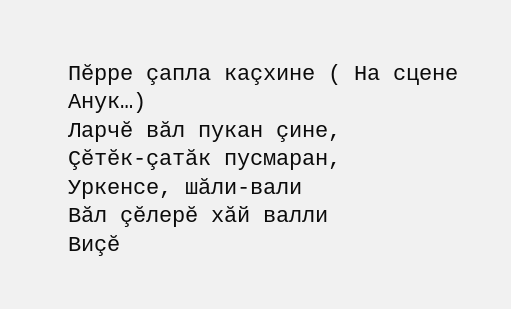Пĕрре çапла каçхине ( На сцене Анук…)
Ларчĕ вăл пукан çине,
Çĕтĕк-çатăк пусмаран,
Уркенсе, шăли-вали
Вăл çĕлерĕ хăй валли
Виçĕ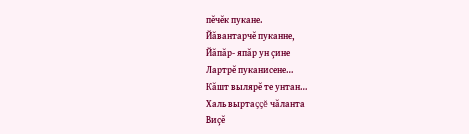пĕчĕк пукане.
Йăвантарчĕ пуканне,
Йăпăр- япăр ун çине
Лартрĕ пуканисене…
Кăшт вылярĕ те унтан…
Халь выртаççĕ чăланта
Виçĕ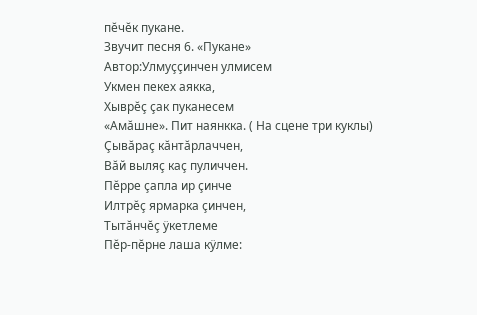пĕчĕк пукане.
Звучит песня 6. «Пукане»
Автор:Улмуççинчен улмисем
Укмен пекех аякка,
Хыврĕç çак пуканесем
«Амăшне». Пит наянкка. ( На сцене три куклы)
Çывăраç кăнтăрлаччен,
Вăй выляç каç пуличчен.
Пĕрре çапла ир çинче
Илтрĕç ярмарка çинчен,
Тытăнчĕç ÿкетлеме
Пĕр-пĕрне лаша кÿлме: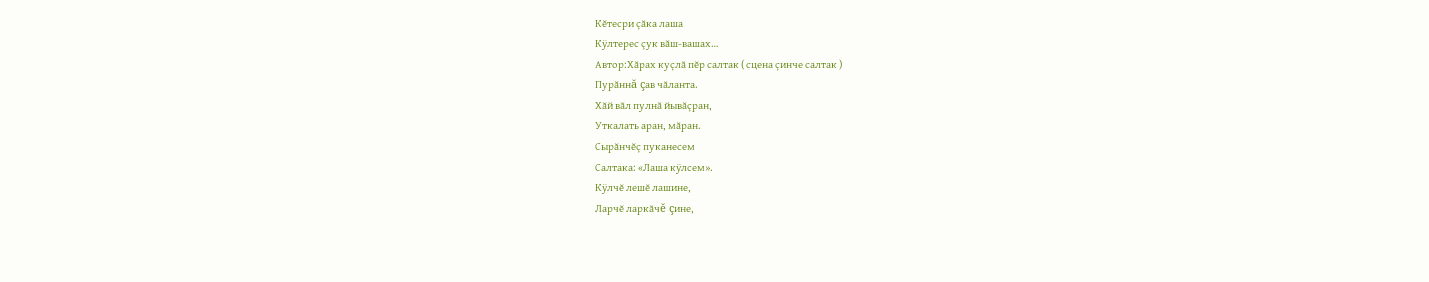Кĕтесри çăка лаша
Кÿлтерес çук вăш-вашах…
Автор:Хăрах куçлă пĕр салтак ( сцена çинче салтак )
Пурăннă çав чăланта.
Хăй вăл пулнă йывăçран,
Уткалать аран, мăран.
Сырăнчĕç пуканесем
Салтака: «Лаша кÿлсем».
Кÿлчĕ лешĕ лашине,
Ларчĕ ларкăчĕ çине,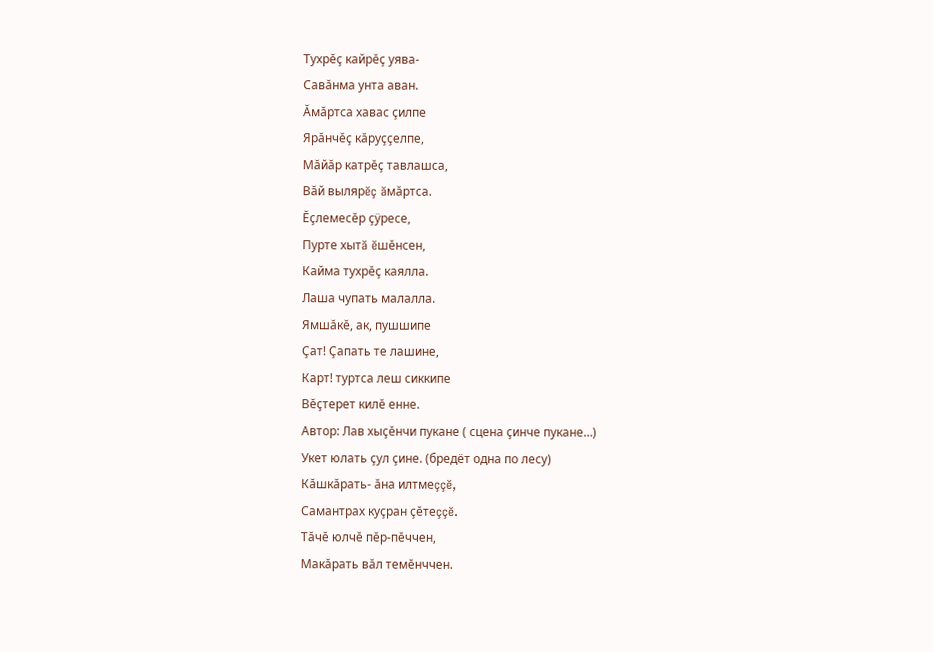Тухрĕç кайрĕç уява-
Савăнма унта аван.
Ăмăртса хавас çилпе
Ярăнчĕç кăруççелпе,
Мăйăр катрĕç тавлашса,
Вăй вылярĕç ăмăртса.
Ĕçлемесĕр çÿресе,
Пурте хытă ĕшĕнсен,
Кайма тухрĕç каялла.
Лаша чупать малалла.
Ямшăкĕ, ак, пушшипе
Çат! Çапать те лашине,
Карт! туртса леш сиккипе
Вĕçтерет килĕ енне.
Автор: Лав хыçĕнчи пукане ( сцена çинче пукане…)
Укет юлать çул çине. (бредёт одна по лесу)
Кăшкăрать- ăна илтмеççĕ,
Самантрах куçран çĕтеççĕ.
Тăчĕ юлчĕ пĕр-пĕччен,
Макăрать вăл темĕнччен.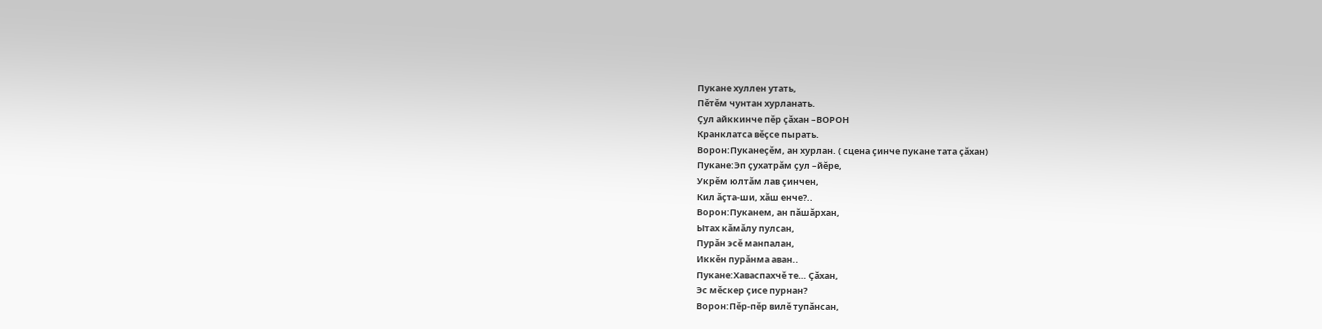Пукане хуллен утать,
Пĕтĕм чунтан хурланать.
Çул айккинче пĕр çăхан –ВОРОН
Кранклатса вĕçсе пырать.
Ворон:Пуканеçĕм, ан хурлан. ( сцена çинче пукане тата çăхан)
Пукане:Эп çухатрăм çул –йĕре,
Укрĕм юлтăм лав çинчен,
Кил ăçта-ши, хăш енче?..
Ворон:Пуканем, ан пăшăрхан,
Ытах кăмăлу пулсан,
Пурăн эсĕ манпалан,
Иккĕн пурăнма аван..
Пукане:Хаваспахчĕ те… Çăхан,
Эс мĕскер çисе пурнан?
Ворон:Пĕр-пĕр вилĕ тупăнсан,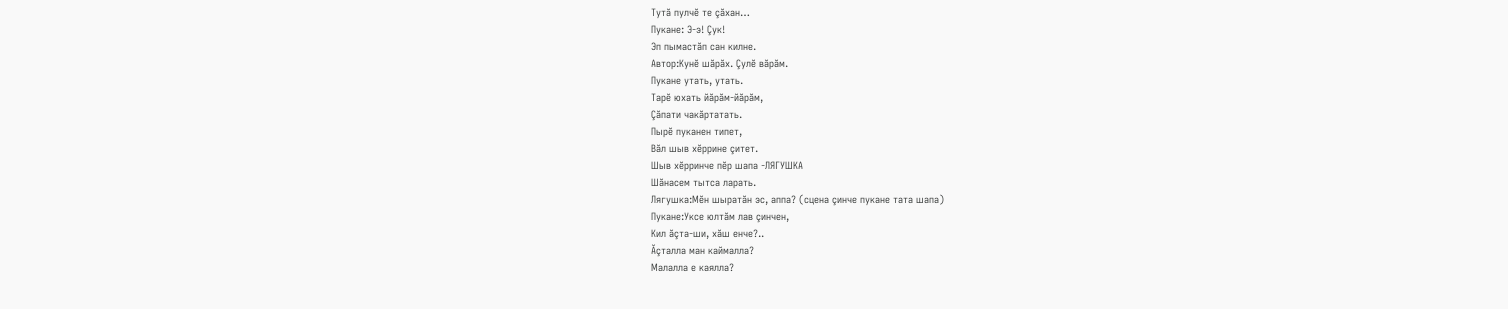Тутă пулчĕ те çăхан…
Пукане: Э-э! Çук!
Эп пымастăп сан килне.
Автор:Кунĕ шăрăх. Çулĕ вăрăм.
Пукане утать, утать.
Тарĕ юхать йăрăм-йăрăм,
Çăпати чакăртатать.
Пырĕ пуканен типет,
Вăл шыв хĕррине çитет.
Шыв хĕрринче пĕр шапа -ЛЯГУШКА
Шăнасем тытса ларать.
Лягушка:Мĕн шыратăн эс, аппа? (сцена çинче пукане тата шапа)
Пукане:Уксе юлтăм лав çинчен,
Кил ăçта-ши, хăш енче?..
Ăçталла ман каймалла?
Малалла е каялла?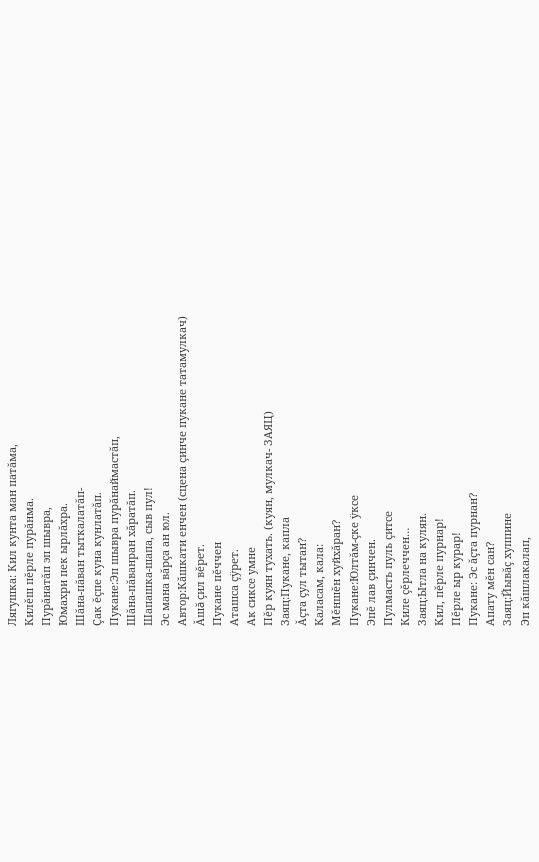Лягушка: Кил кунта ман патăма,
Килĕш пĕрле пурăнма.
Пурăнатăп эп шывра,
Юмахри пек ырлăхра.
Шăна-пăван тыткалатăп-
Çак ĕçпе куна кунлатăп.
Пукане:Эп шывра пурăнаймастăп,
Шăна-пăванран хăратăп.
Шапашка-шапа, сыв пул!
Эс мана вăрçа ан юл.
Автор:Кăшкати енчен (сцена çинче пукане татамулкач)
Ăшă çил вĕрет.
Пукане пĕччен
Аташса çÿрет.
Ак сиксе умне
Пĕр куян тухать. (куян, мулкач- ЗАЯЦ)
Заяц:Пукане, капла
Ăçта çул тытан?
Каласам, кала:
Мĕншĕн хуйхăран?
Пукане:Юлтăм-çке ÿксе
Эпĕ лав çинчен.
Пулмасть пуль çитсе
Киле çĕрлеччен…
Заяц:Ытла на кулян.
Кил, пĕрле пурнар!
Пĕрле ыр курар!
Пукане: Эс ăçта пурнан?
Апату мĕн сан?
Заяц:Йывăç хуппине
Эп кăшлакалап,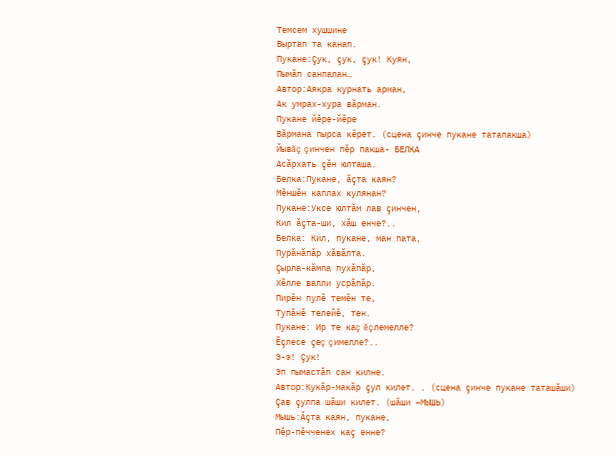Темсем хушшине
Выртап та канап.
Пукане:Çук, çук, çук! Куян,
Пымăп санпалан…
Автор:Аякра курнать арман,
Ак умрах-хура вăрман.
Пукане йĕре-йĕре
Вăрмана пырса кĕрет. (сцена çинче пукане татапакша)
Йывăç çинчен пĕр пакша- БЕЛКА
Асăрхать çĕн юлташа.
Белка:Пукане, ăçта каян?
Мĕншĕн каплах кулянан?
Пукане:Уксе юлтăм лав çинчен,
Кил ăçта-ши, хăш енче?..
Белка: Кил, пукане, ман пата,
Пурăнăпăр хăвăлта.
Çырла-кăмпа пухăпăр,
Хĕлле валли усрăпăр.
Пирĕн пулĕ темĕн те,
Тупăнĕ телейĕ, тен.
Пукане: Ир те каç ĕçлемелле?
Ĕçлесе çеç çимелле?..
Э-э! Çук!
Эп пымастăп сан килне.
Автор:Кукăр-макăр çул килет. . (сцена çинче пукане таташăши)
Çав çулпа шăши килет. (шăши –МЫШЬ)
Мышь:Ăçта каян, пукане,
Пĕр-пĕчченех каç енне?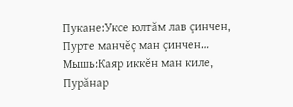Пукане:Уксе юлтăм лав çинчен,
Пурте манчĕç ман çинчен…
Мышь:Каяр иккĕн ман киле,
Пурăнар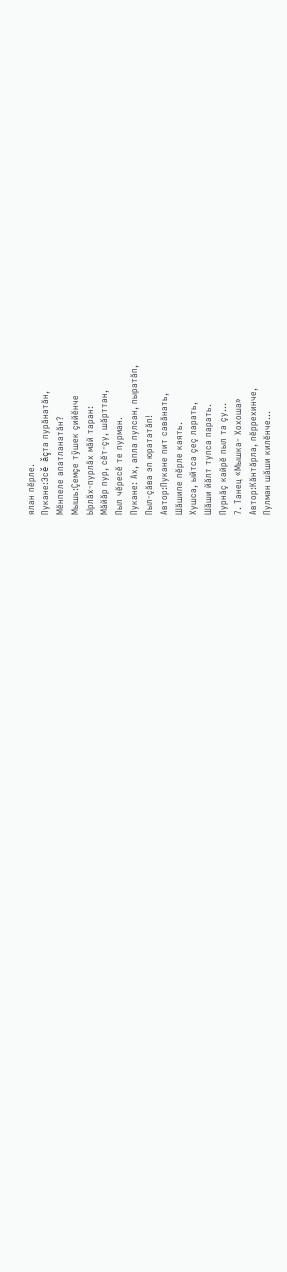ялан пĕрле.
Пукане:Эсĕ ăçта пурăнатăн,
Мĕнпеле апатланатăн?
Мышь:Çемçе тÿшек çийĕнче
Ырлăх-пурлăх мăй таран:
Мăйăр пур, сĕт-çу, шăрттан,
Пыл чĕресĕ те пурман.
Пукане: Ах, апла пулсан, пыратăп,
Пыл-çăва эп юрататăп!
Автор:Пукане пит савăнать,
Шăшипе пĕрле каять.
Хушса, ыйтса çеç ларать,
Шăши йăлт тупса парать.
Пурнăç кайрĕ пыл та çу…
7. Танец «Мышка- Хохоша»
Автор:Кăнтăрла, пĕррехинче,
Пулман шăши килĕнче…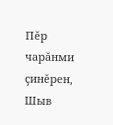Пĕр чарăнми çинĕрен,
Шыв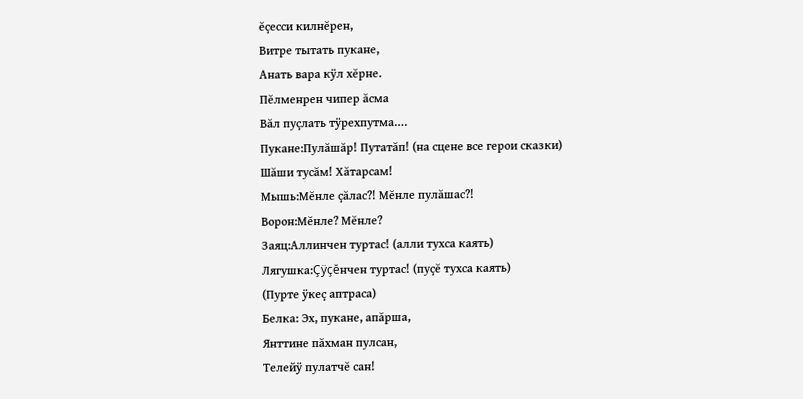ĕçесси килнĕрен,
Витре тытать пукане,
Анать вара кÿл хĕрне.
Пĕлменрен чипер ăсма
Вăл пуçлать тÿрехпутма….
Пукане:Пулăшăр! Путатăп! (на сцене все герои сказки)
Шăши тусăм! Хăтарсам!
Мышь:Мĕнле çăлас?! Мĕнле пулăшас?!
Ворон:Мĕнле? Мĕнле?
Заяц:Аллинчен туртас! (алли тухса каять)
Лягушка:Çÿçĕнчен туртас! (пуçĕ тухса каять)
(Пурте ÿкеç аптраса)
Белка: Эх, пукане, апăрша,
Янттине пăхман пулсан,
Телейÿ пулатчĕ сан!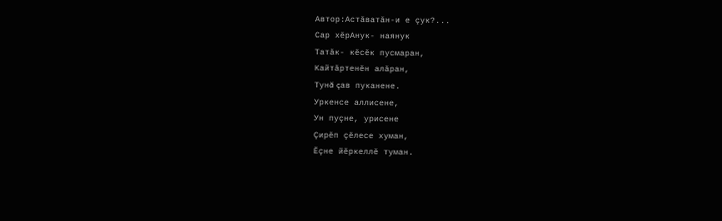Автор:Астăватăн-и е çук?...
Сар хĕрАнук- наянук
Татăк- кĕсĕк пусмаран,
Кайтăртенĕн алăран,
Тунă çав пуканене.
Уркенсе аллисене,
Ун пуçне, урисене
Çирĕп çĕлесе хуман,
Ĕçне йĕркеллĕ туман.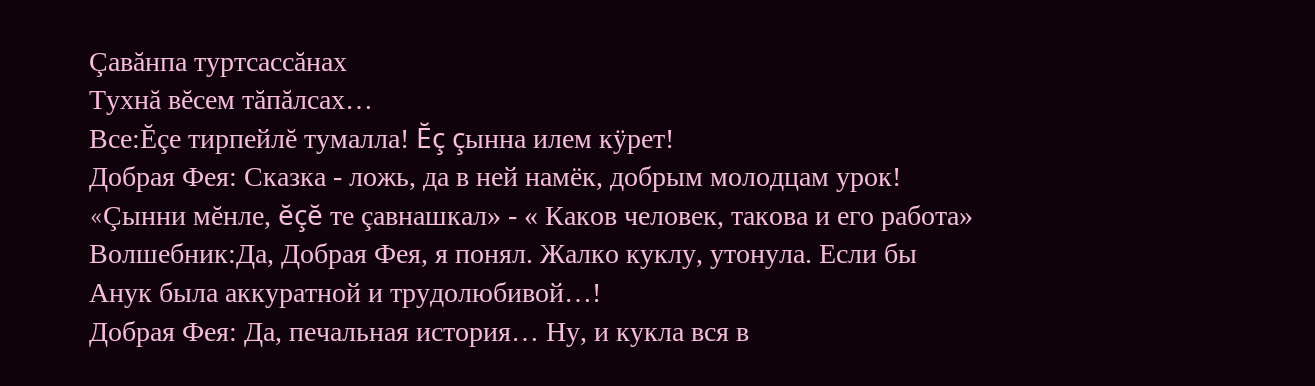Çавăнпа туртсассăнах
Тухнă вĕсем тăпăлсах…
Все:Ĕçе тирпейлĕ тумалла! Ĕç çынна илем кÿрет!
Добрая Фея: Сказка - ложь, да в ней намёк, добрым молодцам урок!
«Çынни мĕнле, ĕçĕ те çавнашкал» - « Каков человек, такова и его работа»
Волшебник:Да, Добрая Фея, я понял. Жалко куклу, утонула. Если бы Анук была аккуратной и трудолюбивой…!
Добрая Фея: Да, печальная история… Ну, и кукла вся в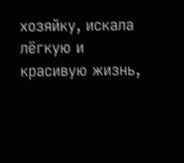хозяйку, искала лёгкую и красивую жизнь,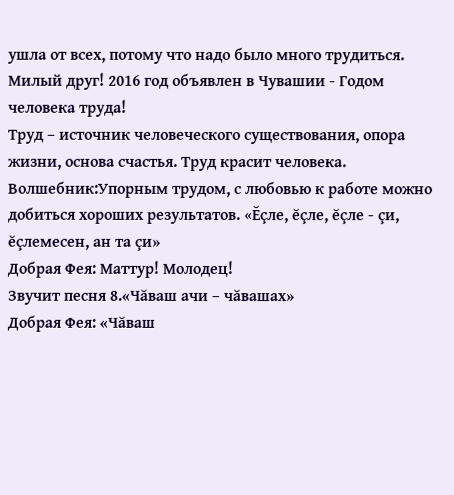ушла от всех, потому что надо было много трудиться.
Милый друг! 2016 год объявлен в Чувашии - Годом человека труда!
Труд – источник человеческого существования, опора жизни, основа счастья. Труд красит человека.
Волшебник:Упорным трудом, с любовью к работе можно добиться хороших результатов. «Ĕçле, ĕçле, ĕçле - çи, ĕçлемесен, ан та çи»
Добрая Фея: Маттур! Молодец!
Звучит песня 8.«Чăваш ачи – чăвашах»
Добрая Фея: «Чăваш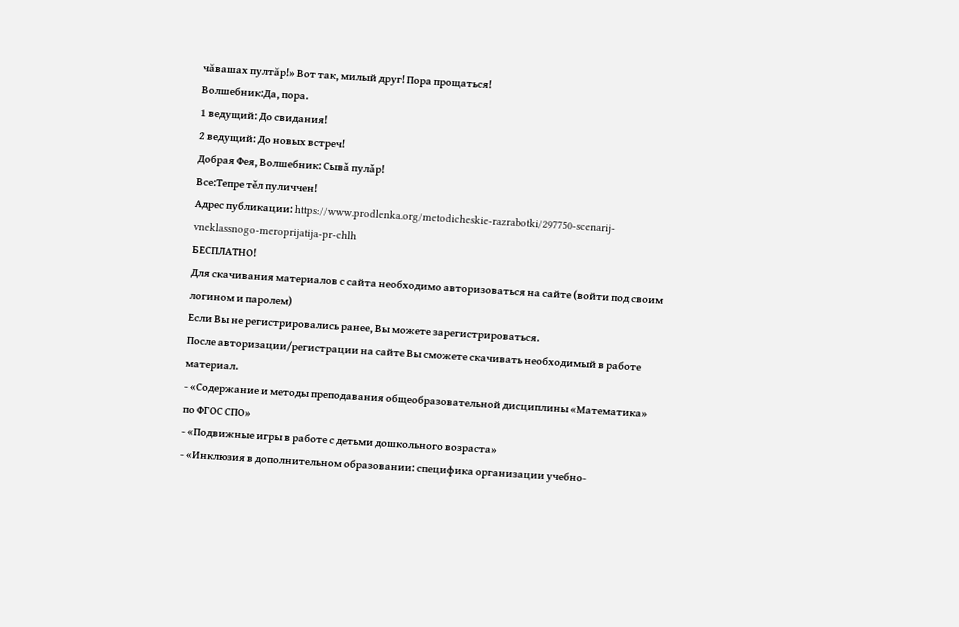чăвашах пултăр!» Вот так, милый друг! Пора прощаться!
Волшебник:Да, пора.
1 ведущий: До свидания!
2 ведущий: До новых встреч!
Добрая Фея, Волшебник: Сывǎ пулǎр!
Все:Тепре тěл пуличчен!
Адрес публикации: https://www.prodlenka.org/metodicheskie-razrabotki/297750-scenarij-vneklassnogo-meroprijatija-pr-chlh
БЕСПЛАТНО!
Для скачивания материалов с сайта необходимо авторизоваться на сайте (войти под своим логином и паролем)
Если Вы не регистрировались ранее, Вы можете зарегистрироваться.
После авторизации/регистрации на сайте Вы сможете скачивать необходимый в работе материал.
- «Содержание и методы преподавания общеобразовательной дисциплины «Математика» по ФГОС СПО»
- «Подвижные игры в работе с детьми дошкольного возраста»
- «Инклюзия в дополнительном образовании: специфика организации учебно-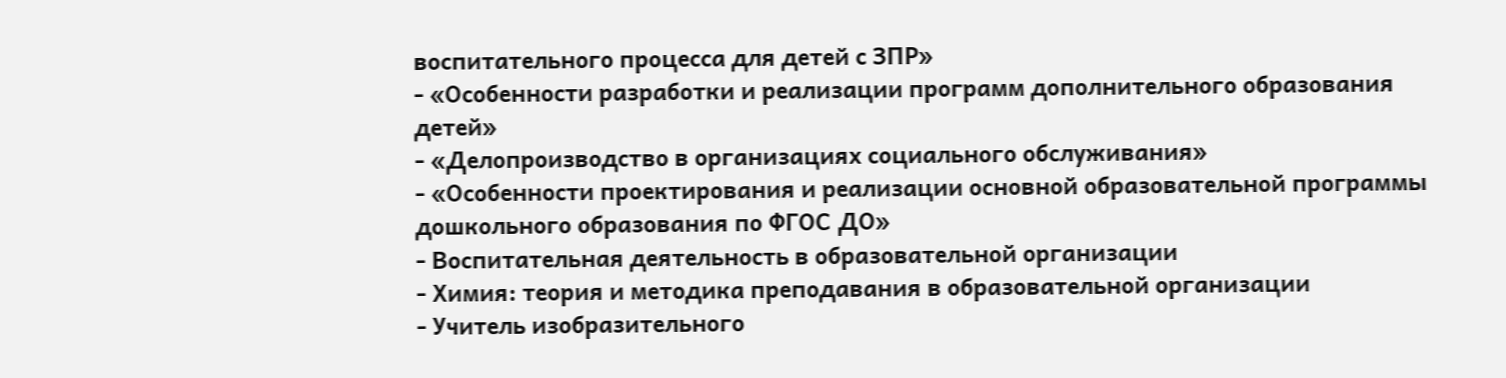воспитательного процесса для детей с ЗПР»
- «Особенности разработки и реализации программ дополнительного образования детей»
- «Делопроизводство в организациях социального обслуживания»
- «Особенности проектирования и реализации основной образовательной программы дошкольного образования по ФГОС ДО»
- Воспитательная деятельность в образовательной организации
- Химия: теория и методика преподавания в образовательной организации
- Учитель изобразительного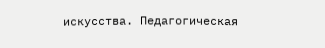искусства. Педагогическая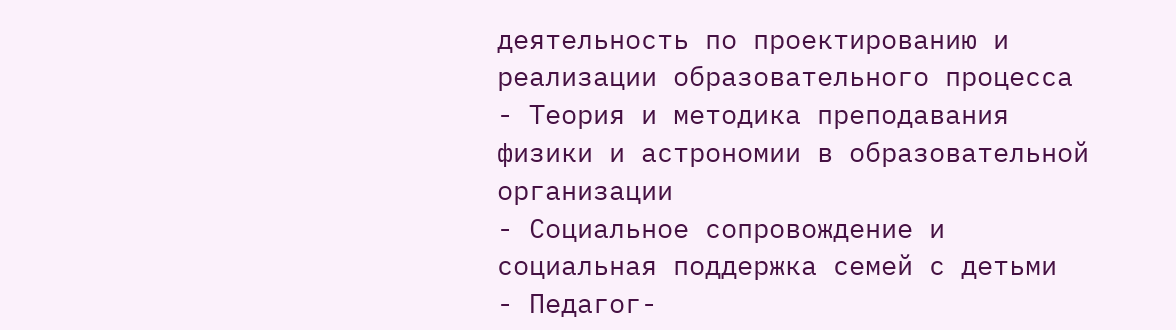деятельность по проектированию и реализации образовательного процесса
- Теория и методика преподавания физики и астрономии в образовательной организации
- Социальное сопровождение и социальная поддержка семей с детьми
- Педагог-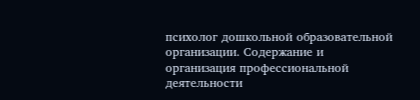психолог дошкольной образовательной организации. Содержание и организация профессиональной деятельности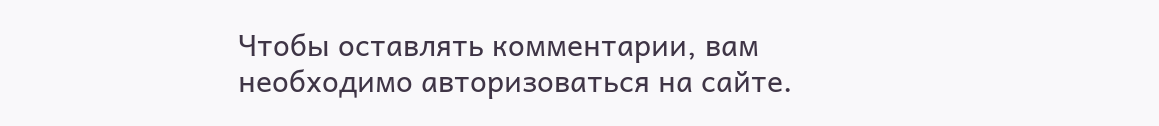Чтобы оставлять комментарии, вам необходимо авторизоваться на сайте.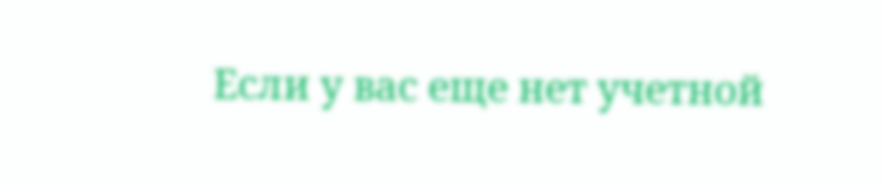Если у вас еще нет учетной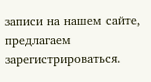записи на нашем сайте, предлагаем зарегистрироваться.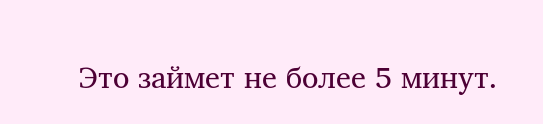Это займет не более 5 минут.